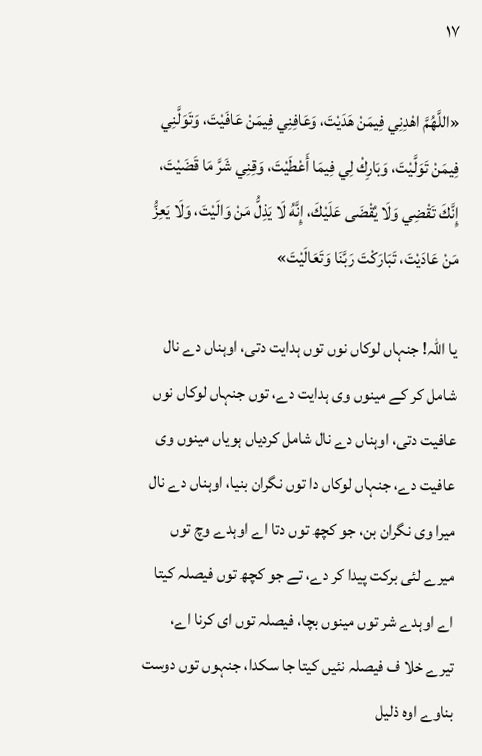۱٧

«اللَّهُمَّ اهْدِنِي فِيمَنْ هَدَيْتَ، وَعَافِنِي فِيمَنْ عَافَيْتَ، وَتَوَلَّنِي فِيمَنْ تَوَلَّيْتَ، وَبَارِكْ لِي فِيمَا أَعْطَيْتَ، وَقِنِي شَرَّ مَا قَضَيْتَ، إِنَّكَ تَقْضِي وَلَا يُقْضَى عَلَيْكَ، إِنَّهُ لَا يَذِلُّ مَنْ وَالَيْتَ، وَلَا يَعِزُّ مَنْ عَادَيْتَ، تَبَارَكْتَ رَبَّنَا وَتَعَالَيْتَ»

یا اللہ! جنہاں لوکاں نوں توں ہدایت دتی، اوہناں دے نال شامل کر کے مینوں وی ہدایت دے، توں جنہاں لوکاں نوں عافیت دتی، اوہناں دے نال شامل کردیاں ہویاں مینوں وی عافیت دے، جنہاں لوکاں دا توں نگران بنیا، اوہناں دے نال میرا وی نگران بن، جو کچھ توں دتا اے اوہدے وچ توں میرے لئی برکت پیدا کر دے، تے جو کچھ توں فیصلہ کیتا اے اوہدے شر توں مینوں بچا، فیصلہ توں ای کرنا اے، تیرے خلا ف فیصلہ نئیں کیتا جا سکدا، جنہوں توں دوست بناوے اوہ ذلیل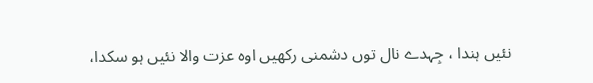نئیں ہندا ، جِہدے نال توں دشمنی رکھیں اوہ عزت والا نئیں ہو سکدا،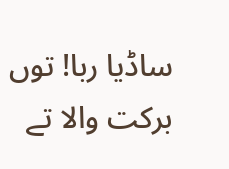ساڈیا ربا! توں برکت والا تے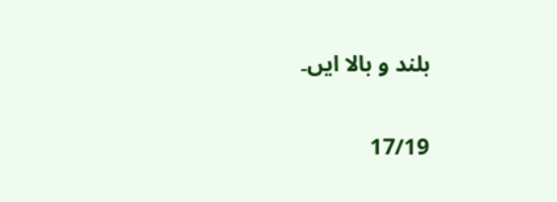بلند و بالا ایں۔

17/19